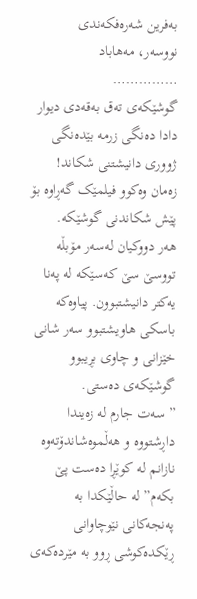بەفرين شەرەفکەندی
نووسەر، مەهاباد
……………
گوشێکەی تەق بەقەدی دیوار دادا دەنگی زرمە بێدەنگی ژووری دانیشتنی شکاند!
زەمان وەکوو فیلمێک گەڕاوە بۆ پێش شکاندنی گوشێکە.
هەر دووکیان لەسەر مۆبڵە تووسێ سێ کەسێکە لە پەنا یەکتر دانیشتبوون. پیاوەکە باسکی هاویشتبوو سەر شانی خێزانی و چاوی بڕیبوو گوشێکەی دەستی.
” سەت جارم لە زەیندا داڕشتووە و هەڵموەشاندۆتەوە نازانم لە کوێڕا دەست پێ بکەم” لە حاڵێکدا بە پەنجەکانی نێوچاوانی ڕێکدەکوشی ڕوو بە مێردەکەی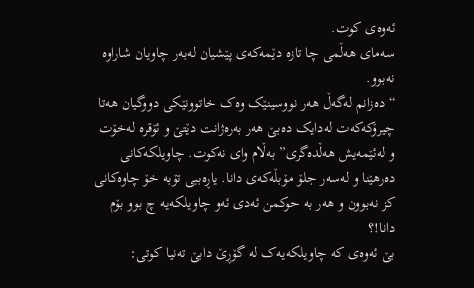ئەوەی کوت.
سەمای هەڵمی چا تازە دێمەکەی پێشیان لەبەر چاویان شاراوە نەبوو.
“دەزانم لەگەڵ هەر نووسینێک وەک خاتوونێکی دووگیان هەتا چیرۆکەکەت لەدایک دەبێ هەر بەرەژانت دێتێ و ئۆقرە لەخۆت و لەئێمەيش هەڵدەگری” بەڵام وای نەکوت. چاویلکەکانی دەرهێنا و لەسەر جلۆ مۆبڵەکەی دانا. یاڕەببی تۆبە خۆ چاوەکانی کز نەبوون و هەر بە حوکمن ئەدی ئەو چاویلکەیە چ بوو بۆم دانا!؟
بێ ئەوەی کە چاویلکەیەک لە گۆڕێ دابێ تەنیا کوتی: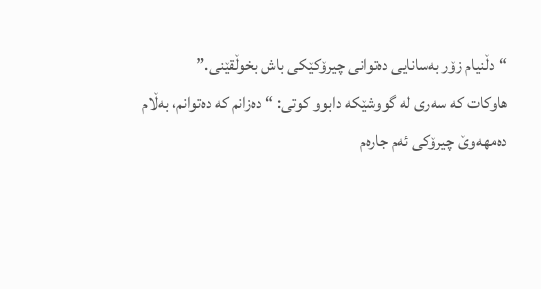“دڵنیام زۆر بەسانایی دەتوانی چیرۆکێکی باش بخوڵقێنی.”
هاوکات کە سەری لە گووشێکە دابوو کوتی: “دەزانم کە دەتوانم، بەڵام دەمهەوێ چیرۆکی ئەم جارەم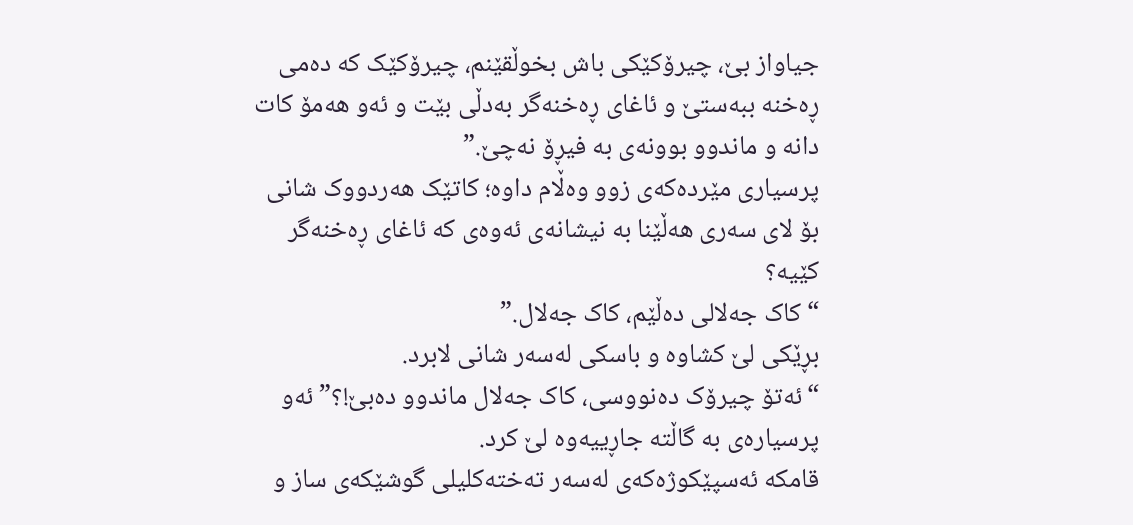جیاواز بێ، چیرۆکێکی باش بخوڵقێنم، چیرۆکێک کە دەمی ڕەخنە ببەستێ و ئاغای ڕەخنەگر بەدڵی بێت و ئەو هەمۆ کات دانە و ماندوو بوونەی بە فیڕۆ نەچێ.”
پرسیاری مێردەکەی زوو وەڵام داوە؛ کاتێک هەردووک شانی بۆ لای سەری هەڵێنا بە نیشانەی ئەوەی کە ئاغای ڕەخنەگر کێیە؟
“کاک جەلالی دەڵێم، کاک جەلال.”
بڕێکی لێ کشاوە و باسکی لەسەر شانی لابرد.
“ئەتۆ چیرۆک دەنووسی، کاک جەلال ماندوو دەبێ!؟” ئەو پرسیارەی بە گاڵتە جاڕییەوە لێ کرد.
قامکە ئەسپێکوژەکەی لەسەر تەختەکلیلی گوشێکەی ساز و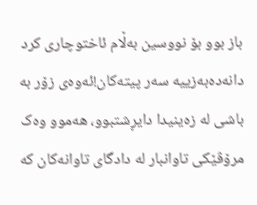باز بوو بۆ نووسین بەڵام ئاختوچاری کرد دانەدەبەزییە سەر پیتەکان!ئەوەی زۆر بە باشی لە زەینیدا دایڕشتبوو، هەموو وەک مرۆڤێکی تاوانبار لە دادگای تاوانەکان کە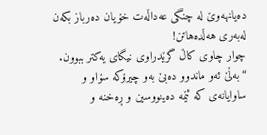دەیانهەوێ لە چنگی عەداڵەت خۆیان دەرباز بکەن لەبەری هەڵدەهاتن!
چوار چاوی کاڵ گرێدراوی نیگای یەکتر ببوون.
“بەڵێ ئەو ماندوو دەبێ بەو چیرۆکە سۆاو و ساوایانەی کە ئێمە دەینووسین و ڕەخنە و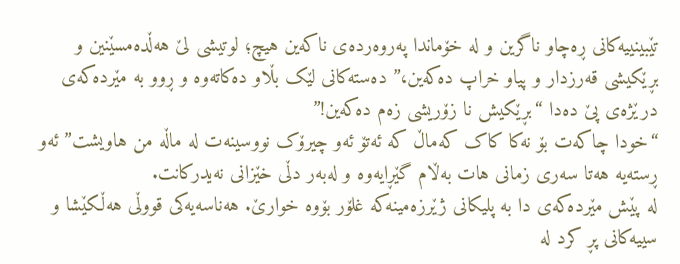تێبینییەکانی ڕەچاو ناگرین و لە خۆماندا پەروەردەی ناکەین هیچ؛ لوتیشی لێ هەڵدەمسێنین و بڕێکیشی قەرزدار و پیاو خراپ دەکەین،” دەستەکانی لێک بڵاو دەکاتەوە و ڕوو بە مێردەکەی درێژەی پێ دەدا “بڕێکیش نا زۆریشی زەم دەکەین!”
“خودا چاکەت بۆ نەکا کاک کەماڵ کە ئەتۆ ئەو چیرۆک نووسینەت لە ماڵە من هاویشت” ئەو ڕستەیە هەتا سەری زمانی هات بەڵام گێڕایەوە و لەبەر دڵی خێزانی نەیدرکانت.
لە پێش مێردەکەی دا بە پلیکانی ژێرزەمینەکە غلۆر بۆوە خوارێ. هەناسەیەکی قووڵی هەڵکێشا و سییەکانی پڕ کرد لە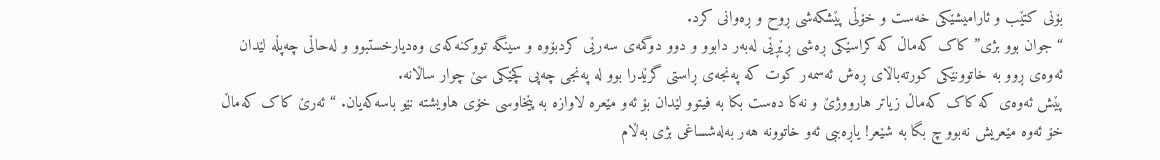بۆنی کتێب و ئارامیشێکی خەست و خۆڵی پێشکەشی ڕوح و ڕەوانی کرد.
“جوان بوو بژی” کاک کەماڵ کە کراسێکی ڕەشی ڕێڕێی لەبەر دابوو و دوو دوگمەی سەرێی کردبۆوە و سینگە تووکنەکەی وەدیارخستبوو و لەحاڵی چەپڵە لێدان ئەوەی ڕوو بە خاتوونێکی کورتەباڵای ڕەش ئەسمەر کوت کە پەنجەی ڕاستی گرێدرا بوو لە پەنجی چەپی کچێکی سێ چوار ساڵانە.
پێش ئەوەی کە کاک کەماڵ زیاتر هارووژێ و نەکا دەست بکا بە فیتوو لێدان بۆ ئەو مێعرە لاوازە بە پێخاوسی خۆی هاویشتە نێو باسەکەیان. “ئەرێ کاک کەماڵ خۆ ئەوە مێعریش نەبوو چ بگا بە شێعر! یاڕەببی ئەو خاتوونە هەر بەلەشساغی بژی بەڵام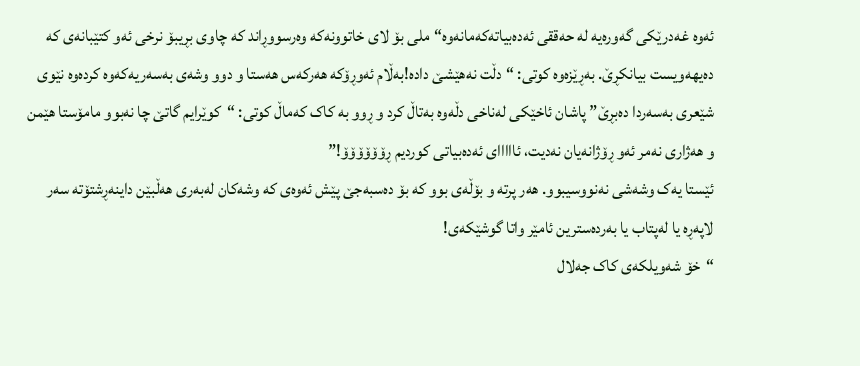ئەوە غەدرێکی گەورەیە لە حەققی ئەدەبیاتەکەمانەوە“ملی بۆ لای خاتوونەکە وەرسووڕاند کە چاوی بڕیبۆ نرخی ئەو کتێبانەی کە دەیهەویست بیانکڕێ. بەڕێزەوە کوتی: “دڵت نەهێشێ دادە!بەڵام ئەوڕۆکە هەرکەس هەستا و دوو وشەی بەسەریەکەوە کردەوە نێوی شێعری بەسەردا دەبڕێ” پاشان ئاخێکی لەناخی دڵەوە بەتاڵ کرد و ڕوو بە کاک کەماڵ کوتی: “کوێرایم گاتێ چا نەبوو مامۆستا هێمن و هەژاری نەمر ئەو ڕۆژانەیان نەدیت، ئااااای ئەدەبیاتی کوردیم ڕۆۆۆۆۆۆ!”
ئێستا یەک وشەشی نەنووسیبوو. هەر پرتە و بۆڵەی بوو کە بۆ دەسبەجێ پێش ئەوەی کە وشەکان لەبەری هەڵبێن داینەڕشتۆتە سەر لاپەڕە یا لەپتاب یا بەردەسترین ئامێر واتا گوشێکەی!
“خۆ شەویلکەی کاک جەلال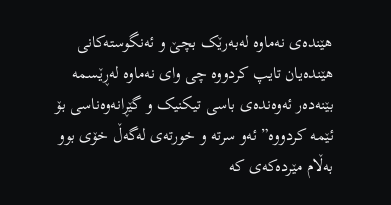هێندەی نەماوە لەبەرێک بچێ و ئەنگوستەکانی هێندەیان تایپ کردووە چی وای نەماوە لەڕێسمە بێنەدەر ئەوەندەی باسی تیکنیک و گێڕانەوەناسی بۆ ئێمە کردووە” ئەو سرتە و خورتەی لەگەڵ خۆی بوو بەڵام مێردەکەی کە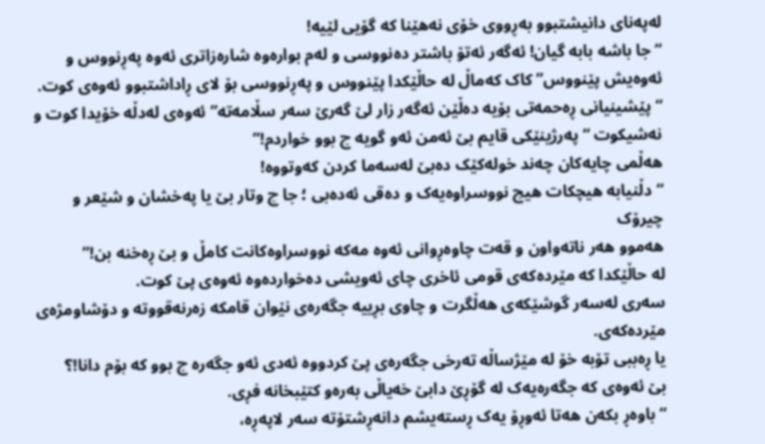لەپەنای دانیشتبوو بەڕووی خۆی نەهێنا کە گۆیی لێیە!
“جا باشە بابە گیان! ئەگەر ئەتۆ باشتر دەنووسی و لەم بوارەوە شارەزاتری ئەوە پەڕنووس و ئەوەيش پێنووس” کاک کەماڵ لە حاڵێکدا پێنووس و پەڕنووسی بۆ لای ڕاداشتبوو ئەوەی کوت.
“پێشینیانی ڕەحمەتی بۆیە دەڵێن ئەگەر زار لێ گەرێ سەر سڵامەتە” ئەوەی لەدڵە خۆیدا کوت و نەشیکوت “پەرژینێکی قایم بێ ئەمن ئەو گویە چ بوو خواردم!”
هەڵمی چایەکان چەند خولەکێک دەبێ لەسەما کردن کەوتووە!
“دڵنیابە هیچکات هیچ نووسراوەیەک و دەقی ئەدەبی ؛ جا چ وتار بێ یا پەخشان و شێعر و چیرۆک
هەموو هەر ناتەواون و قەت چاوەڕوانی ئەوە مەکە نووسراوەکانت کامڵ و بێ ڕەخنە بن!”
لە حاڵێکدا کە مێردەکەی قومی ئاخری چای ئەویشی دەخواردەوە ئەوەی پێ کوت.
سەری لەسەر گوشێکەی هەڵگرت و چاوی بڕییە جگەرەی نێوان قامکە زەرنەقووتە و دۆشاومژەی مێردەکەی.
یا ڕەببی تۆبە خۆ لە مێژساڵە تەرخی جگەرەی پێ کردووە ئەدی ئەو جگەرە چ بوو کە بۆم دانا!؟
بێ ئەوەی کە جگەرەیەک لە گۆڕێ دابێ خەیاڵی بەرەو کتێبخانە فڕی.
“باوەڕ بکەن هەتا ئەوڕۆ یەک ڕستەيشم دانەڕشتۆتە سەر لاپەڕە،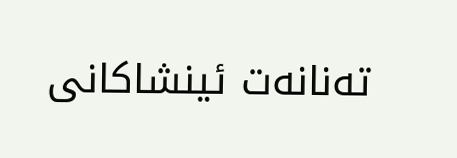تەنانەت ئینشاکانی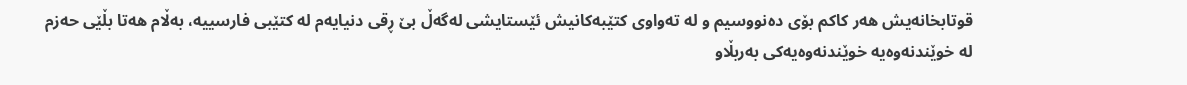قوتابخانەيش هەر کاکم بۆی دەنووسیم و لە تەواوی کتێبەکانیش ئێستايشی لەگەڵ بێ ڕقی دنیایەم لە کتێبی فارسییە، بەڵام هەتا بڵێی حەزم لە خوێندنەوەیە خوێندنەوەیەکی بەربڵاو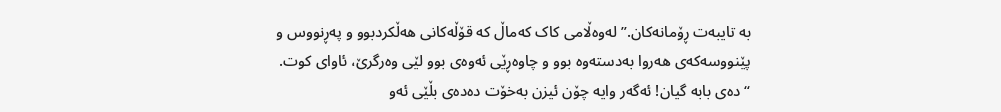بە تایبەت ڕۆمانەکان.” لەوەڵامی کاک کەماڵ کە قۆڵەکانی هەڵکردبوو و پەڕنووس و پێنووسەکەی هەروا بەدستەوە بوو و چاوەڕێی ئەوەی بوو لێی وەرگرێ، ئاوای کوت.
“دەی بابە گیان! ئەگەر وایە چۆن ئیزن بەخۆت دەدەی بڵێی ئەو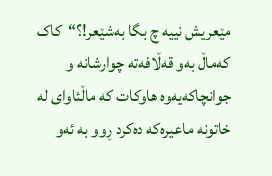مێعریش نییە چ بگا بەشێعر!؟“کاک کەماڵ بەو قەڵافەتە چوارشانە و جوانچاکەیەوە هاوکات کە ماڵئاوای لە خاتونە ماعیرەکە دەکرد ڕوو بە ئەو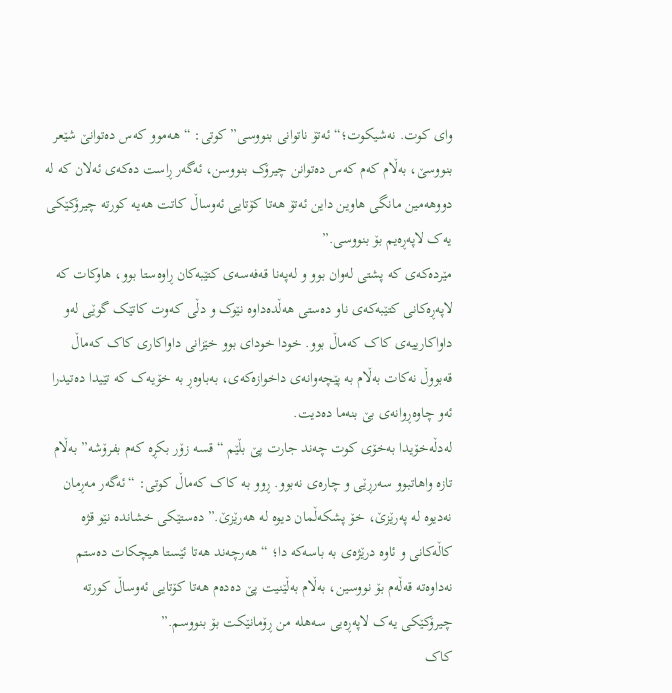وای کوت. نەشیکوت؛“ئەتۆ ناتوانی بنووسی” کوتی: “هەموو کەس دەتوانێ شێعر بنووسێ، بەڵام کەم کەس دەتوانن چیرۆک بنووسن، ئەگەر ڕاست دەکەی ئەلان کە لە دووهەمین مانگی هاوین داین ئەتۆ هەتا کۆتایی ئەوساڵ کاتت هەیە کورتە چیرۆکێکی یەک لاپەڕەیم بۆ بنووسی.”
مێردەکەی کە پشتی لەوان بوو و لەپەنا قەفەسەی کتێبەکان ڕاوەستا بوو، هاوکات کە لاپەڕەکانی کتێبەکەی ناو دەستی هەڵدەداوە نێوک و دڵی کەوت کاتێک گوێی لەو داواکارییەی کاک کەماڵ بوو. خودا خودای بوو خێزانی داواکاری کاک کەماڵ قەبووڵ نەکات بەڵام بە پێچەوانەی داخوازەکەی، بەباوەڕ بە خۆیەک کە تێیدا دەتیدرا ئەو چاوەڕوانەی بێ بنەما دەدیت.
لەدڵەخۆیدا بەخۆی کوت چەند جارت پێ بڵێم “قسە زۆر بکڕە کەم بفرۆشە” بەڵام تازە واهاتبوو سەرڕێی و چارەی نەبوو. ڕوو بە کاک کەماڵ کوتی: “ئەگەر مەڕمان نەدیوە لە پەرێزێ، خۆ پشکەڵمان دیوە لە هەرێزێ.” دەستێکی خشاندە نێو قژە کاڵەکانی و ئاوە درێژەی بە باسەکە دا؛ “هەرچەند هەتا ئێستا هیچکات دەستم نەداوەتە قەڵەم بۆ نووسین، بەڵام بەڵێنیت پێ دەدەم هەتا کۆتایی ئەوساڵ کورتە چیرۆکێکی یەک لاپەڕەیی سەهلە من ڕۆمانێکت بۆ بنووسم.”
کاک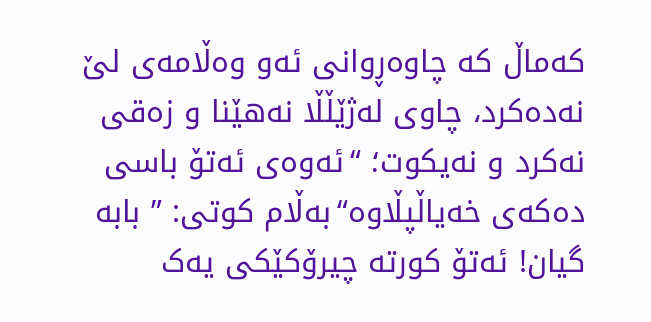کەماڵ کە چاوەڕوانی ئەو وەڵامەی لێ نەدەکرد، چاوی لەژێڵڵا نەهێنا و زەقی نەکرد و نەیکوت؛ “ئەوەی ئەتۆ باسی دەکەی خەیاڵپڵاوە“بەڵام کوتی: ” بابە گیان! ئەتۆ کورتە چیرۆکێکی یەک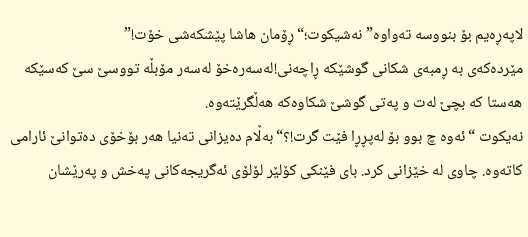لاپەڕەیم بۆ بنووسە تەواوە” نەشیکوت؛“ڕۆمان هاشا پێشکەشی خۆت!”
مێردەکەی بە ڕمبەی شکانی گوشێکە ڕاچەنی!لەسەرەخۆ لەسەر مۆبڵە تووسێ سێ کەسێکە هەستا کە بچێ لەت و پەتی گوشێ شکاوەکە هەڵگرێتەوە.
نەیکوت “ئەوە چ بوو بۆ لەپڕڕا فێت گرت!؟“بەڵام دەیزانی تەنیا هەر بۆخۆی دەتوانێ ئارامی کاتەوە. چاوی لە خێزانی کرد. بای فێنکی کۆلێر لۆلۆی ئەگریجەکانی پەخش و پەرێشان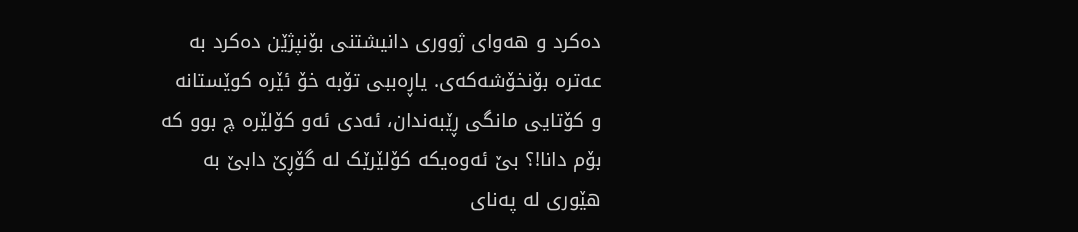دەکرد و هەوای ژووری دانیشتنی بۆنپژێن دەکرد بە عەترە بۆنخۆشەکەی. یاڕەببی تۆبە خۆ ئێرە کوێستانە و کۆتایی مانگی ڕێبەندان، ئەدی ئەو کۆلێرە چ بوو کە بۆم دانا!؟ بێ ئەوەیکە کۆلێرێک لە گۆڕێ دابێ بە هێوری لە پەنای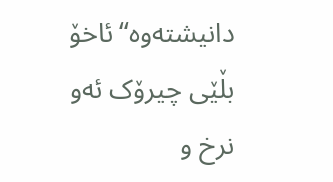دانیشتەوە“ئاخۆ بڵێی چیرۆک ئەو نرخ و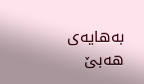بەهایەی هەبێ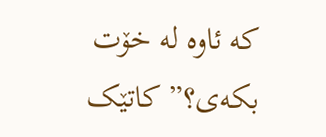کە ئاوە لە خۆت بکەی؟” کاتێک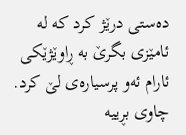دەستی درێژ کرد کە لە ئامێزی بگرێ بە ڕاوێژێکی ئارام ئەو پرسیارەی لێ کرد.
چاوی بڕییە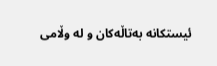ئیستکانە بەتاڵەکان و لە وڵامی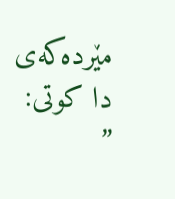مێردەکەی دا کوتی:
”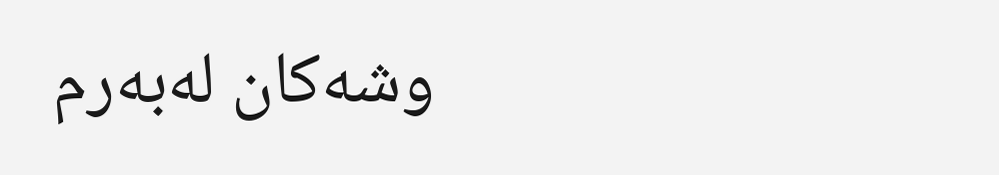وشەکان لەبەرم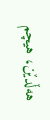هەڵدێن، هیچم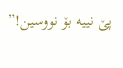پێ نییە بۆ نووسین!”